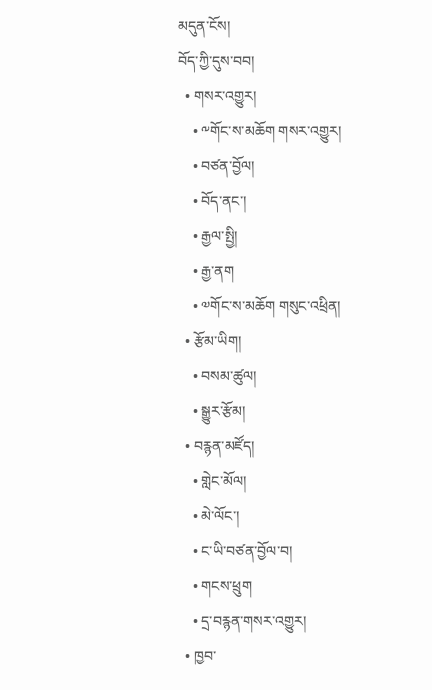མདུན་ངོས།
བོད་ཀྱི་དུས་བབ།
  • གསར་འགྱུར།
    • ༸གོང་ས་མཆོག གསར་འགྱུར།
    • བཙན་བྱོལ།
    • བོད་ནང་།
    • རྒྱལ་སྤྱི།
    • རྒྱ་ནག
    • ༧གོང་ས་མཆོག གསུང་འཕྲིན།
  • རྩོམ་ཡིག།
    • བསམ་ཚུལ།
    • སྒྱུར་རྩོམ།
  • བརྙན་མཛོད།
    • གླེང་མོལ།
    • མེ་ལོང་།
    • ང་ཡི་བཙན་བྱོལ་བ།
    • གངས་ཕྲུག
    • དྲ་བརྙན་གསར་འགྱུར།
  • ཁྱབ་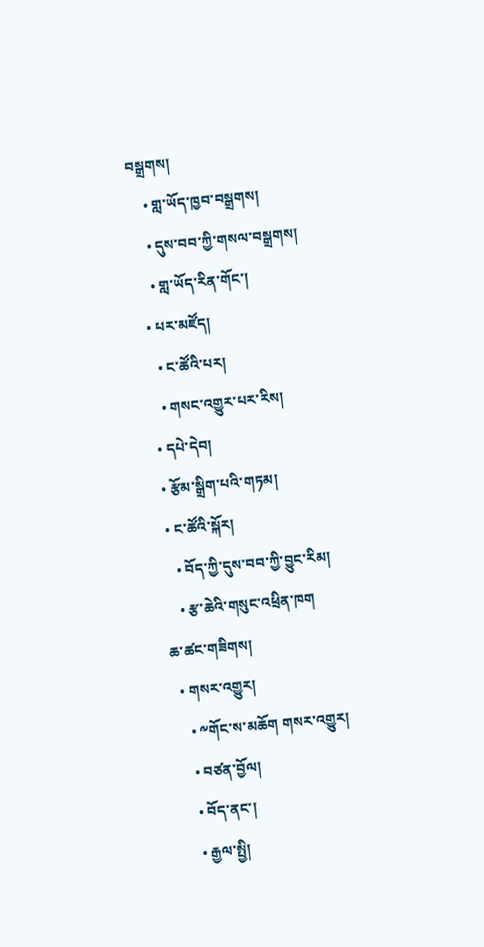བསྒྲགས།
    • གླ་ཡོད་ཁྱབ་བསྒྲགས།
    • དུས་བབ་ཀྱི་གསལ་བསྒྲགས།
    • གླ་ཡོད་རིན་གོང་།
  • པར་མཛོད།
    • ང་ཚོའི་པར།
    • གསང་འགྱུར་པར་རིས།
  • དཔེ་དེབ།
  • རྩོམ་སྒྲིག་པའི་གཏམ།
  • ང་ཚོའི་སྐོར།
    • བོད་ཀྱི་དུས་བབ་ཀྱི་བྱུང་རིམ།
    • རྩ་ཆེའི་གསུང་འཕྲིན་ཁག
ཆ་ཚང་གཟིགས།
  • གསར་འགྱུར།
    • ༸གོང་ས་མཆོག གསར་འགྱུར།
    • བཙན་བྱོལ།
    • བོད་ནང་།
    • རྒྱལ་སྤྱི།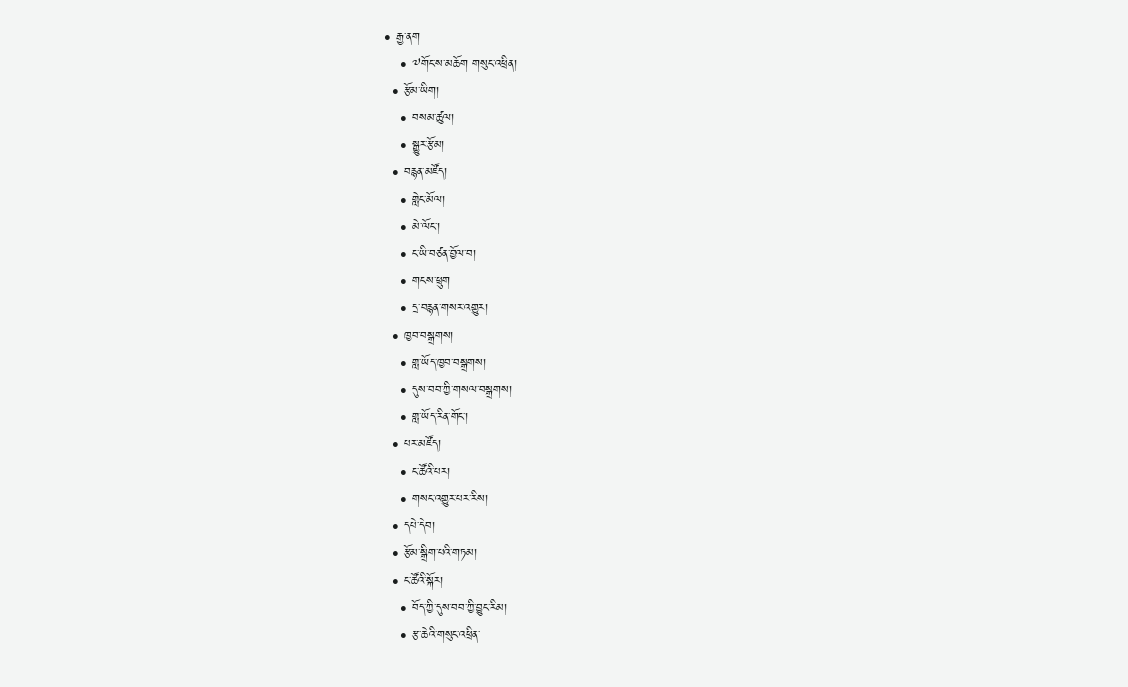• རྒྱ་ནག
    • ༧གོང་ས་མཆོག གསུང་འཕྲིན།
  • རྩོམ་ཡིག།
    • བསམ་ཚུལ།
    • སྒྱུར་རྩོམ།
  • བརྙན་མཛོད།
    • གླེང་མོལ།
    • མེ་ལོང་།
    • ང་ཡི་བཙན་བྱོལ་བ།
    • གངས་ཕྲུག
    • དྲ་བརྙན་གསར་འགྱུར།
  • ཁྱབ་བསྒྲགས།
    • གླ་ཡོད་ཁྱབ་བསྒྲགས།
    • དུས་བབ་ཀྱི་གསལ་བསྒྲགས།
    • གླ་ཡོད་རིན་གོང་།
  • པར་མཛོད།
    • ང་ཚོའི་པར།
    • གསང་འགྱུར་པར་རིས།
  • དཔེ་དེབ།
  • རྩོམ་སྒྲིག་པའི་གཏམ།
  • ང་ཚོའི་སྐོར།
    • བོད་ཀྱི་དུས་བབ་ཀྱི་བྱུང་རིམ།
    • རྩ་ཆེའི་གསུང་འཕྲིན་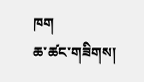ཁག
ཆ་ཚང་གཟིགས།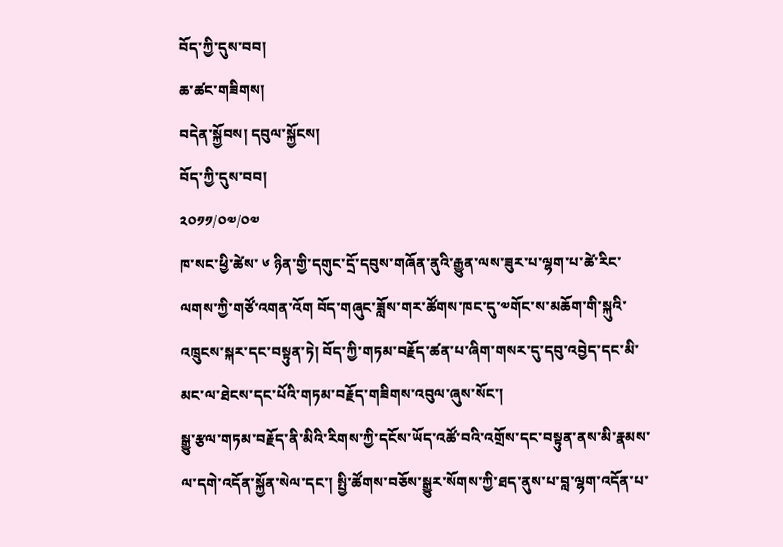བོད་ཀྱི་དུས་བབ།
ཆ་ཚང་གཟིགས།
བདེན་སྐྱོབས། དབུལ་སྐྱོངས།
བོད་ཀྱི་དུས་བབ།
༢༠༡༡/༠༧/༠༧
ཁ་སང་ཕྱི་ཚེས་ ༦ ཉིན་གྱི་དགུང་དྲོ་དབུས་གཞོན་ནུའི་རྒྱུན་ལས་ཟུར་པ་ལྷག་པ་ཚེ་རིང་ལགས་ཀྱི་གཙོ་འགན་འོག བོད་གཞུང་ཟློས་གར་ཚོགས་ཁང་དུ་༧གོང་ས་མཆོག་གི་སྐུའི་འཁྲུངས་སྐར་དང་བསྟུན་ཏེ། བོད་ཀྱི་གཏམ་བརྗོད་ཚན་པ་ཞིག་གསར་དུ་དབུ་འབྱེད་དང་མི་མང་ལ་ཐེངས་དང་པོའི་གཏམ་བརྗོད་གཟིགས་འབུལ་ཞུས་སོང་།
སྒྱུ་རྩལ་གཏམ་བརྗོད་ནི་མིའི་རིགས་ཀྱི་དངོས་ཡོད་འཚོ་བའི་འགྲོས་དང་བསྟུན་ནས་མི་རྣམས་ལ་དགེ་འདོན་སྐྱོན་སེལ་དང་། སྤྱི་ཚོགས་བཅོས་སྒྱུར་སོགས་ཀྱི་ཐད་ནུས་པ་བླ་ལྷག་འདོན་པ་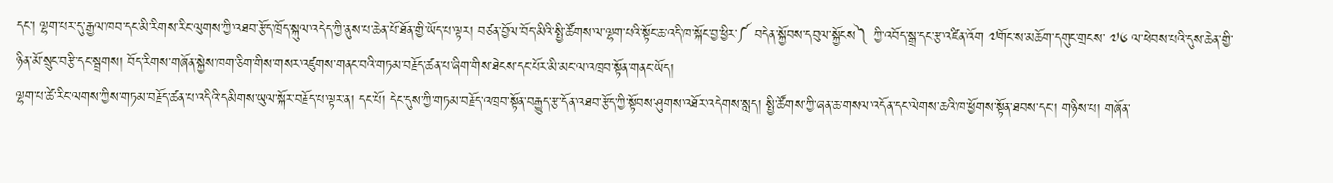དང་། ལྷག་པར་དུ་རྒྱལ་ཁབ་དང་མི་རིགས་རིང་ལུགས་ཀྱི་འཐབ་རྩོད་ཁྲོད་སྐུལ་འདེད་ཀྱི་ནུས་པ་ཆེན་པོ་ཐོན་གྱི་ཡོད་པ་ལྟར། བཙན་བྱོལ་བོད་མིའི་སྤྱི་ཚོགས་ལ་ལྷག་པའི་སྟོང་ཆ་འདི་ཁ་སྐོང་བྱ་ཕྱིར་༼ བདེན་སྐྱོབས་དབུལ་སྐྱོངས༽ ཀྱི་འབོད་སྒྲ་དང་རྩ་འཛིན་འོག ༧གོང་ས་མཆོག་དགུང་གྲངས་ ༧༦ ལ་ཕེབས་པའི་དུས་ཆེན་གྱི་ཉིན་མོ་སྲུང་བརྩི་དང་སྦྲགས། བོད་རིགས་གཞོན་སྐྱེས་ཁག་ཅིག་གིས་གསར་འཛུགས་གནང་བའི་གཏམ་བརྗོད་ཚན་པ་ཞིག་གིས་ཐེངས་དང་པོར་མི་མང་ལ་འཁྲབ་སྟོན་གནང་ཡོད།
ལྷག་པ་ཚེ་རིང་ལགས་ཀྱིས་གཏམ་བརྗོད་ཚན་པ་འདིའི་དམིགས་ཡུལ་སྐོར་བརྗོད་པ་ལྟར་ན། དང་པོ། དེང་དུས་ཀྱི་གཏམ་བརྗོད་འཁྲབ་སྟོན་བརྒྱུད་རྩ་དོན་འཐབ་རྩོད་ཀྱི་སྟོབས་ཤུགས་འཐོར་འདེགས་སླད། སྤྱི་ཚོགས་ཀྱི་ཞན་ཆ་གསལ་འདོན་དང་ལེགས་ཆའི་ཁ་ཕྱོགས་སྟོན་ཐབས་དང་། གཉིས་པ། གཞོན་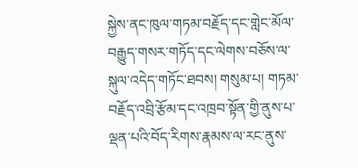སྐྱེས་ནང་ཁུལ་གཏམ་བརྗོད་དང་གླེང་མོལ་བརྒྱུད་གསར་གཏོད་དང་ལེགས་བཅོས་ལ་སྐུལ་འདེད་གཏོང་ཐབས། གསུམ་པ། གཏམ་བརྗོད་འབྲི་རྩོམ་དང་འཁྲབ་སྟོན་གྱི་ནུས་པ་ལྡན་པའི་བོད་རིགས་རྣམས་ལ་རང་ནུས་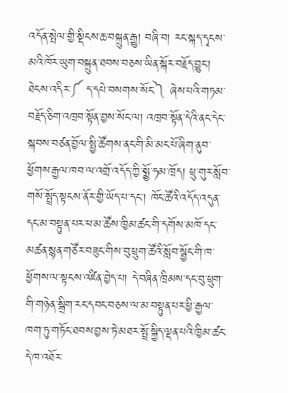འདོན་སྤེལ་གྱི་སྡིངས་ཆ་བསྐྲུན་རྒྱུ། བཞི་བ། རང་སྐད་དྭངས་མའི་ཁོར་ཡུག་བསྐྲུན་ཐབས་བཅས་ཡིན་སྐོར་བརྗོད་བྱུང་།
ཐེངས་འདིར་༼ ད་དཔེ་བསགས་སོང་༽ ཞེས་པའི་གཏམ་བརྗོད་ཅིག་འཁྲབ་སྟོན་བྱས་སོང་ལ། འཁྲབ་སྟོན་དེའི་ནང་དེང་སྐབས་བཙན་བྱོལ་སྤྱི་ཚོགས་ནང་གི་མི་མང་པོ་ཞིག་ནུབ་ཕྱོགས་རྒྱལ་ཁབ་ལ་འགྲོ་འདོད་ཀྱི་སྨྱོ་ཧམ་ཁྲོད། ཕྲུ་གུར་སློབ་གསོ་སྤྲོད་སྟངས་ནོར་གྱི་ཡོད་པ་དང་། ཁོང་ཚོའི་འདོད་འདུན་དང་མ་བསྟུན་པར་ཕ་མ་ཚོས་ཁྱིམ་ཚང་གི་དགོས་མཁོ་དང་མཚན་སྙན་གཙོར་བཟུང་གིས་བུ་ཕྲུག་ཚོའི་སློབ་སྦྱོང་གི་ཁ་ཕྱོགས་ལ་སྟངས་འཛིན་བྱེད་པ། དེ་བཞིན་ཁྲིམས་དང་བུ་ཕྲུག་གི་གཉེན་སྒྲིག་རང་དབང་བཅས་ལ་མ་བསྟུན་པར་ཕྱི་རྒྱལ་ཁག་ཏུ་གཏོང་ཐབས་བྱས་ཏེ་མཐར་སྤྲོ་སྐྱིད་ལྡན་པའི་ཁྱིམ་ཚང་དེ་ཁ་འཐོར་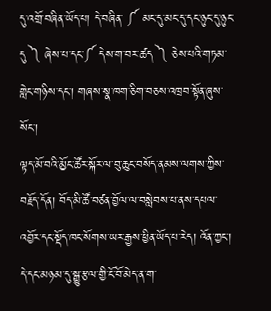དུ་འགྲོ་བཞིན་ཡོད་པ། དེ་བཞིན་ ༼ མང་དུ་མང་དུ་དང་ཉུང་དུ་ཉུང་དུ ༽ ཞེས་པ་དང་༼ དེས་ག་བར་ཚད ༽ ཅེས་པའི་གཏམ་གླེང་གཉིས་དང་། གཞས་སྣ་ཁག་ཅིག་བཅས་འཁྲབ་སྟོན་ཞུས་སོང་།
ལྟད་མོ་བའི་མྱོང་ཚོར་སྐོར་ལ་བུ་ཆུང་བསོད་ནམས་ལགས་ཀྱིས་བརྗོད་དོན། བོད་མི་ཚོ་བཙན་བྱོལ་ལ་བསླེབས་པ་ནས་དཔལ་འབྱོར་དང་སྡོད་ཁང་སོགས་ཡར་རྒྱས་ཕྱིན་ཡོད་པ་རེད། འོན་ཀྱང་། དེ་དང་མཉམ་དུ་སྒྱུ་རྩལ་གྱི་ངོ་བོ་མེད་ན་ག་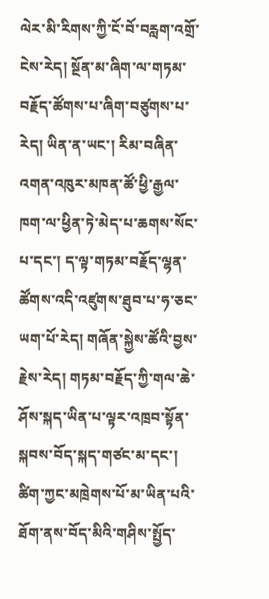ལེར་མི་རིགས་ཀྱི་ངོ་བོ་བརླག་འགྲོ་ངེས་རེད། སྔོན་མ་ཞིག་ལ་གཏམ་བརྗོད་ཚོགས་པ་ཞིག་བཙུགས་པ་རེད། ཡིན་ན་ཡང་། རིམ་བཞིན་འགན་འཁུར་མཁན་ཚོ་ཕྱི་རྒྱལ་ཁག་ལ་ཕྱིན་ཏེ་མེད་པ་ཆགས་སོང་པ་དང་། ད་ལྟ་གཏམ་བརྗོད་ལྷན་ཚོགས་འདི་འཛུགས་ཐུབ་པ་ཧ་ཅང་ཡག་པོ་རེད། གཞོན་སྐྱེས་ཚོའི་བྱས་རྗེས་རེད། གཏམ་བརྗོད་ཀྱི་གལ་ཆེ་ཤོས་སྐད་ཡིན་པ་ལྟར་འཁྲབ་སྟོན་སྐབས་བོད་སྐད་གཙང་མ་དང་། ཚིག་ཀྱང་མཁྲེགས་པོ་མ་ཡིན་པའི་ཐོག་ནས་བོད་མིའི་གཤིས་སྤྱོད་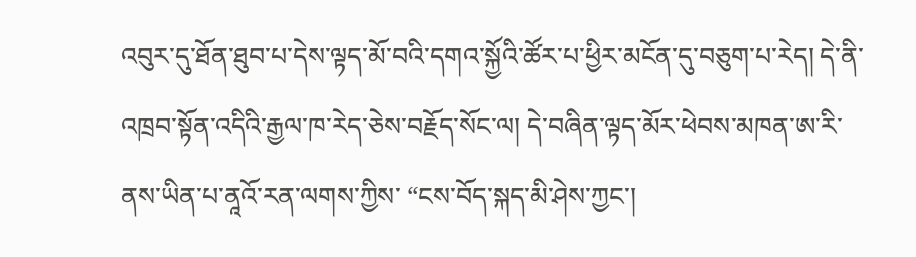འབུར་དུ་ཐོན་ཐུབ་པ་དེས་ལྟད་མོ་བའི་དགའ་སྐྱོའི་ཚོར་པ་ཕྱིར་མངོན་དུ་བཅུག་པ་རེད། དེ་ནི་འཁྲབ་སྟོན་འདིའི་རྒྱལ་ཁ་རེད་ཅེས་བརྗོད་སོང་ལ། དེ་བཞིན་ལྟད་མོར་ཕེབས་མཁན་ཨ་རི་ནས་ཡིན་པ་ནཱའོ་རན་ལགས་ཀྱིས་ “ངས་བོད་སྐད་མི་ཤེས་ཀྱང་།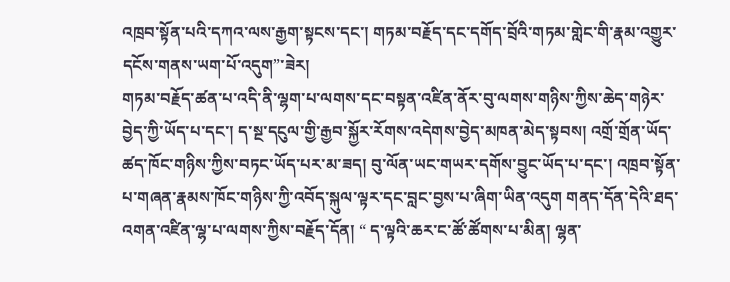འཁྲབ་སྟོན་པའི་དཀའ་ལས་རྒྱག་སྟངས་དང་། གཏམ་བརྗོད་དང་དགོད་བྲོའི་གཏམ་གླེང་གི་རྣམ་འགྱུར་དངོས་གནས་ཡག་པོ་འདུག”་ཟེར།
གཏམ་བརྗོད་ཚན་པ་འདི་ནི་ལྷག་པ་ལགས་དང་བསྟན་འཛིན་ནོར་བུ་ལགས་གཉིས་ཀྱིས་ཆེད་གཉེར་བྱེད་ཀྱི་ཡོད་པ་དང་། ད་སྔ་དངུལ་གྱི་རྒྱབ་སྐྱོར་རོགས་འདེགས་བྱེད་མཁན་མེད་སྟབས། འགྲོ་གྲོན་ཡོད་ཚད་ཁོང་གཉིས་ཀྱིས་བཏང་ཡོད་པར་མ་ཟད། བུ་ལོན་ཡང་གཡར་དགོས་བྱུང་ཡོད་པ་དང་། འཁྲབ་སྟོན་པ་གཞན་རྣམས་ཁོང་གཉིས་ཀྱི་འབོད་སྐུལ་ལྟར་དང་བླང་བྱས་པ་ཞིག་ཡིན་འདུག གནད་དོན་དེའི་ཐད་འགན་འཛིན་ལྷ་པ་ལགས་ཀྱིས་བརྗོད་དོན། “ ད་ལྟའི་ཆར་ང་ཚོ་ཚོགས་པ་མིན། ལྷན་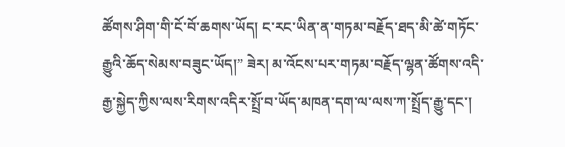ཚོགས་ཤིག་གི་ངོ་བོ་ཆགས་ཡོད། ང་རང་ཡིན་ན་གཏམ་བརྗོད་ཐད་མི་ཚེ་གཏོང་རྒྱུའི་ཆོད་སེམས་བཟུང་ཡོད།” ཟེར། མ་འོངས་པར་གཏམ་བརྗོད་ལྷན་ཚོགས་འདི་རྒྱ་སྐྱེད་ཀྱིས་ལས་རིགས་འདིར་སྤྲོ་བ་ཡོད་མཁན་དག་ལ་ལས་ཀ་སྤྲོད་རྒྱུ་དང་།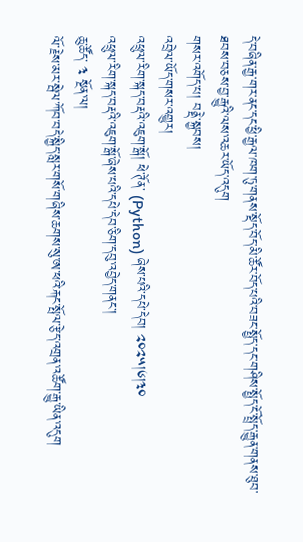དེ་བཞིན་རྒྱ་གར་ནང་དང་ཕྱི་རྒྱལ་ཁག་ཏུ་གནས་སྡོད་བོད་མི་ཚོར་བོད་པའི་བཟང་སྤྱོད་དང་གཤིས་སྤྱོད་ངོ་སྤྲོད་རྒྱུན་གནས་ཐུབ་ཐབས་བཅས་བྱ་རྒྱུའི་ལས་འཆར་ཡོད་འདུག
གསར་འགོད་པ། བནྡེ་སྐྱབས།
འབྲེལ་ཡོད་གསར་འགྱུར།
འཕྲུལ་རིག་སྐད་བརྡའི་འཇུག་སྒོ། ཕེ་ཊོན་ (Python) ཞེས་པའི་དཔེ་དེབ། ༢༠༢༥།༦།༣༠
འཕྲུལ་རིག་སྐད་བརྡའི་འཇུག་སྒོ་ཞེས་པའི་དཔེ་དེབ་ཅིག་དབུ་འབྱེད་གནང་།
ཆུ་ཚོད་ ༣ སྔོན་ལ།
ལོ་རྗེས་མར་སྦེལ་ཀོབ་བདེ་སྐྱིད་སླར་གསོ་གཞིས་ཆགས་སུ་ཨ་ཕའི་རྐང་སྤོལ་རྩེད་འགྲན་འཚོག་རྒྱུ་ཡིན་འདུག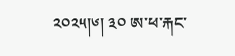༢༠༢༥།༦། ༣༠ ཨ་ཕ་རྐང་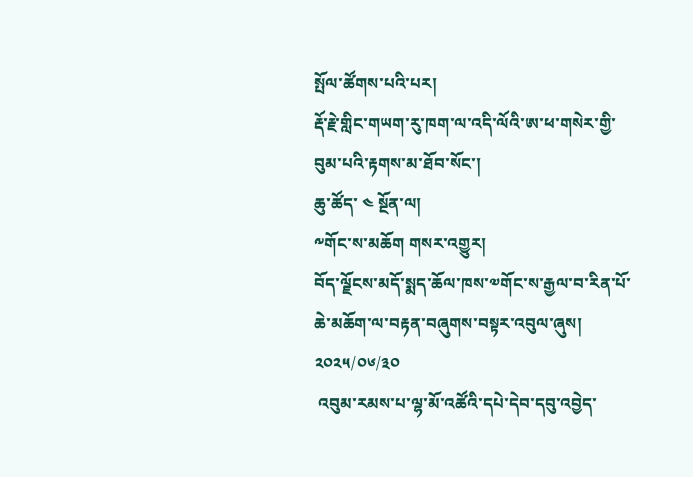སྤོལ་ཚོགས་པའི་པར།
རྡོ་རྗེ་གླིང་གཡག་རུ་ཁག་ལ་འདི་ལོའི་ཨ་ཕ་གསེར་གྱི་བུམ་པའི་རྟགས་མ་ཐོབ་སོང་།
ཆུ་ཚོད་ ༤ སྔོན་ལ།
༸གོང་ས་མཆོག གསར་འགྱུར།
བོད་ལྗོངས་མདོ་སྨད་ཆོལ་ཁས་༧གོང་ས་རྒྱལ་བ་རིན་པོ་ཆེ་མཆོག་ལ་བརྟན་བཞུགས་བསྟར་འབུལ་ཞུས།
༢༠༢༥/༠༦/༣༠
 འབུམ་རམས་པ་ལྷ་མོ་འཚོའི་དཔེ་དེབ་དབུ་འབྱེད་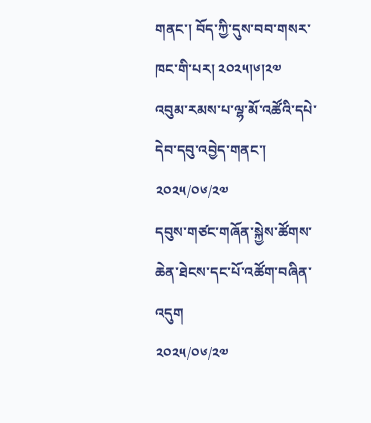གནང་། བོད་ཀྱི་དུས་བབ་གསར་ཁང་གི་པར། ༢༠༢༥།༦།༢༧
འབུམ་རམས་པ་ལྷ་མོ་འཚོའི་དཔེ་དེབ་དབུ་འབྱེད་གནང་།
༢༠༢༥/༠༦/༢༧
དབུས་གཙང་གཞོན་སྐྱེས་ཚོགས་ཆེན་ཐེངས་དང་པོ་འཚོག་བཞིན་འདུག
༢༠༢༥/༠༦/༢༧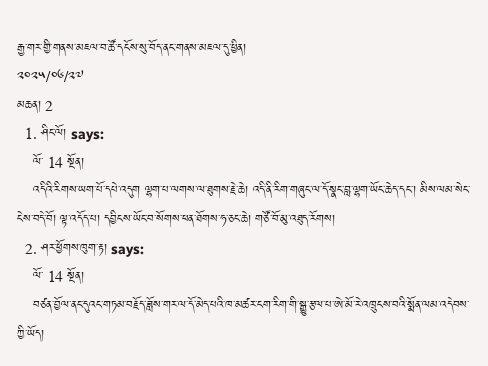རྒྱ་གར་གྱི་གནས་མཇལ་བ་ཚོ་དངོས་སུ་བོད་ནང་གནས་མཇལ་དུ་ཕྱིན།
༢༠༢༥/༠༦/༢༧
མཆན། 2
  1. ཤིང་ལོ། says:
    ལོ་ 14 སྔོན།
    འདིའི་རིགས་ཡག་པོ་དཔེ་འདུག ལྷག་པ་ལགས་ལ་ཐུགས་རྗེ་ཆེ། འདི་ནི་རིག་གཞུང་ལ་དོ་སྣང་བླ་ལྷག་ཡོང་ཆེད་དང་། མིས་ལམ་སེང་ངེས་བདེ་བོ། ལྟ་འདོད་པ། དབྱིངས་ཡོང་བ་སོགས་ཕན་ཐོགས་ཧ་ཅང་ཆེ། གཙོ་བོ་མུ་འཐུད་རོགས།
  2. ཤར་ཕྱོགས་ཁུག་རྟ། says:
    ལོ་ 14 སྔོན།
    བཙན་བྱོལ་ནང་དུའང་གཏམ་བརྗོད་ཟློས་གར་ལ་དོ་མེད་པའི་ཁ་མཚར་ངག་རིག་གི་སྒྱུ་རྩལ་པ་ཨེ་མོ་རེ་འཁྲུངས་བའི་སྨོན་ལམ་འདེབས་ཀྱི་ཡོད།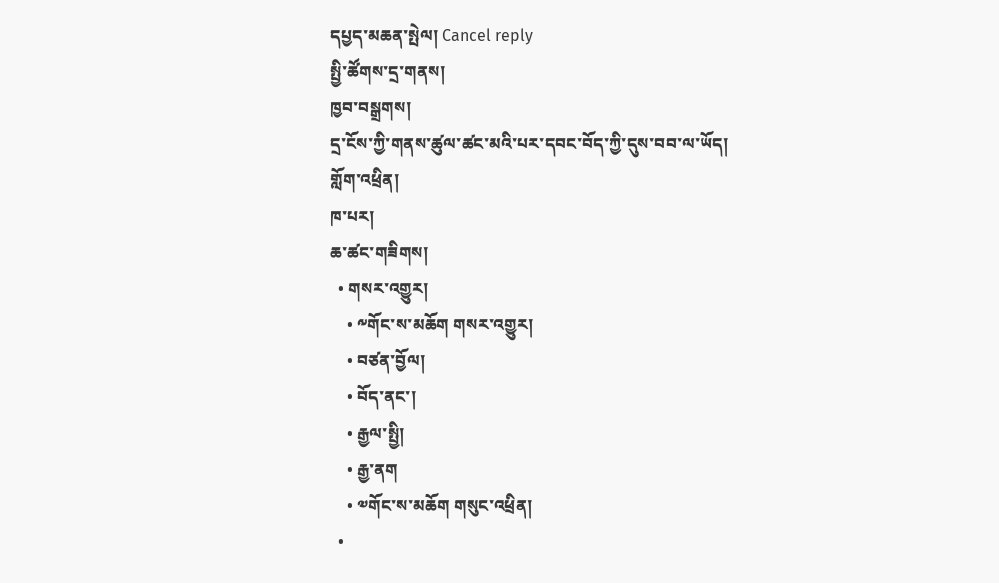དཔྱད་མཆན་སྤེལ། Cancel reply
སྤྱི་ཚོགས་དྲ་གནས།
ཁྱབ་བསྒྲགས།
དྲ་ངོས་ཀྱི་གནས་ཚུལ་ཚང་མའི་པར་དབང་བོད་ཀྱི་དུས་བབ་ལ་ཡོད།
གློག་འཕྲིན།
ཁ་པར།
ཆ་ཚང་གཟིགས།
  • གསར་འགྱུར།
    • ༸གོང་ས་མཆོག གསར་འགྱུར།
    • བཙན་བྱོལ།
    • བོད་ནང་།
    • རྒྱལ་སྤྱི།
    • རྒྱ་ནག
    • ༧གོང་ས་མཆོག གསུང་འཕྲིན།
  •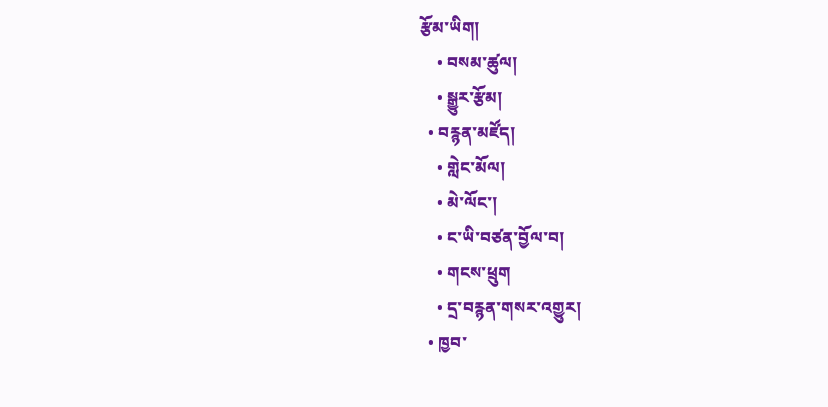རྩོམ་ཡིག།
    • བསམ་ཚུལ།
    • སྒྱུར་རྩོམ།
  • བརྙན་མཛོད།
    • གླེང་མོལ།
    • མེ་ལོང་།
    • ང་ཡི་བཙན་བྱོལ་བ།
    • གངས་ཕྲུག
    • དྲ་བརྙན་གསར་འགྱུར།
  • ཁྱབ་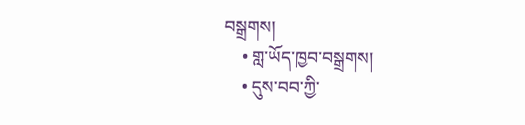བསྒྲགས།
    • གླ་ཡོད་ཁྱབ་བསྒྲགས།
    • དུས་བབ་ཀྱི་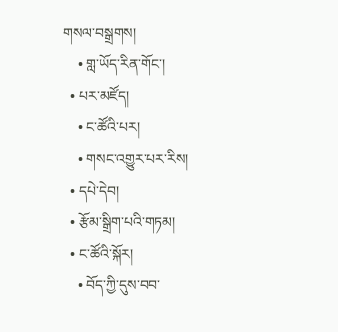གསལ་བསྒྲགས།
    • གླ་ཡོད་རིན་གོང་།
  • པར་མཛོད།
    • ང་ཚོའི་པར།
    • གསང་འགྱུར་པར་རིས།
  • དཔེ་དེབ།
  • རྩོམ་སྒྲིག་པའི་གཏམ།
  • ང་ཚོའི་སྐོར།
    • བོད་ཀྱི་དུས་བབ་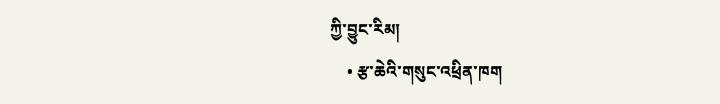ཀྱི་བྱུང་རིམ།
    • རྩ་ཆེའི་གསུང་འཕྲིན་ཁག